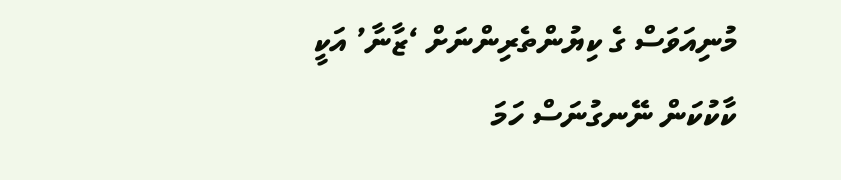މުނިއަވަސް ގެ ކިޔުންތެރިންނަށް ‘ޒާނާ’ އަކީ ކާކުކަން ނޭނގުނަސް ހަމަ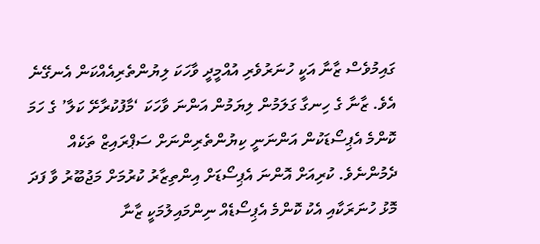ގައިމުވެސް ޒާނާ އަކީ ހުނަރުވެރި އުއްމީދީ ވާހަކަ ލިޔުންތެރިއެއްކަން އެނގޭނެ އެވެ. ޒާނާ ގެ ހިނގާ ގަލަމުން ލިޔަމުން އަންނަ ވާހަކަ ‘މާފުކުރާށޭ ކަލާ’ ގެ ހަމަ ކޮންމެ އެޕިސޯޑަކުން އަންނަނީ ކިޔުންތެރިންނަށް ސަޕްރައިޒް ތަކެއް ދެމުންނެވެ. ކުރިއަށް އޮންނަ އެޕިސޯޑަށް އިންތިޒާރު ކުރުމަށް މަޖުބޫރު ވާ ފަދަ މޮޅު ހުނަރަކާއި އެކު ކޮންމެ އެޕިސޯޑެއް ނިންމައިލުމަކީ ޒާނާ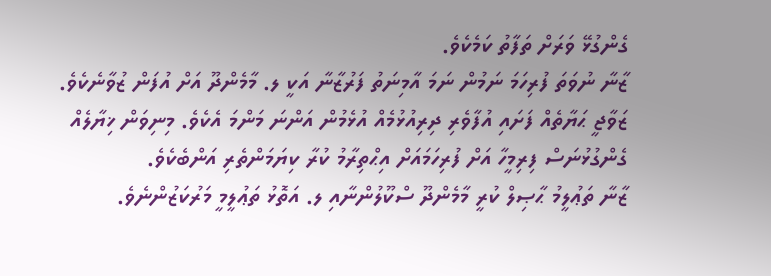ގެންގުޅޭ ވަރަށް ތަފާތު ކަމެކެވެ.
ޒާނާ ނުވަތަ ފުރިހަމަ ނަމުން ނަމަ އާމިނަތު ފަރުޒާނާ އަކީ ލ. މާމެންދޫ އަށް އުފަން ޒުވާނެކެވެ. ޒަވާޖީ ޙަޔާތެއް ފަށައި އުފާވެރި ދިރިއުޅުމެއް އުޅެމުން އަންނަ މަންމަ އެކެވެ. މިނިވަން ޚިޔާލެއް ގެންގުޅުނަސް ފިރިމީހާ އަށް ފުރިހަމައަށް އިޙްތިރާމު ކުރާ ކިޔަމަންތެރި އަންބެކެވެ.
ޒާނާ ތަޢުލީމު ޙާޞިލް ކުރީ މާމެންދޫ ސްކޫލުންނާއި ލ. އަތޮޅު ތަޢުލީމީ މަރުކަޒުންނެވެ.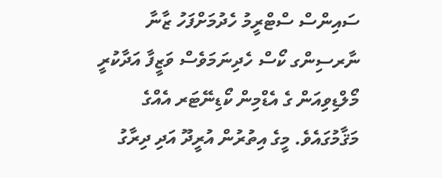ސައިންސް ސްޓްރީމު ހެދުމަށްފަހު ޒާނާ ނާރސިންގ ކޯސް ހެދިނަމަވެސް ވަޒީފާ އަދާކުރީ މޯލްޑިވިއަން ގެ އެޑްމިން ކޯޑިނޭޓަރ އެއްގެ މަޤާމުގައެވެ. މީގެ އިތުރުން އުރީދޫ އަދި ދިރާގު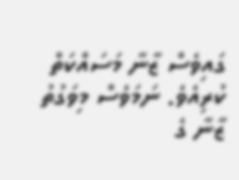ގައިވެސް ޒާނާ މަސައްކަތް ކުރިއެވެ. ނަމަވެސް މިވަގުތު ޒާނާ ގެ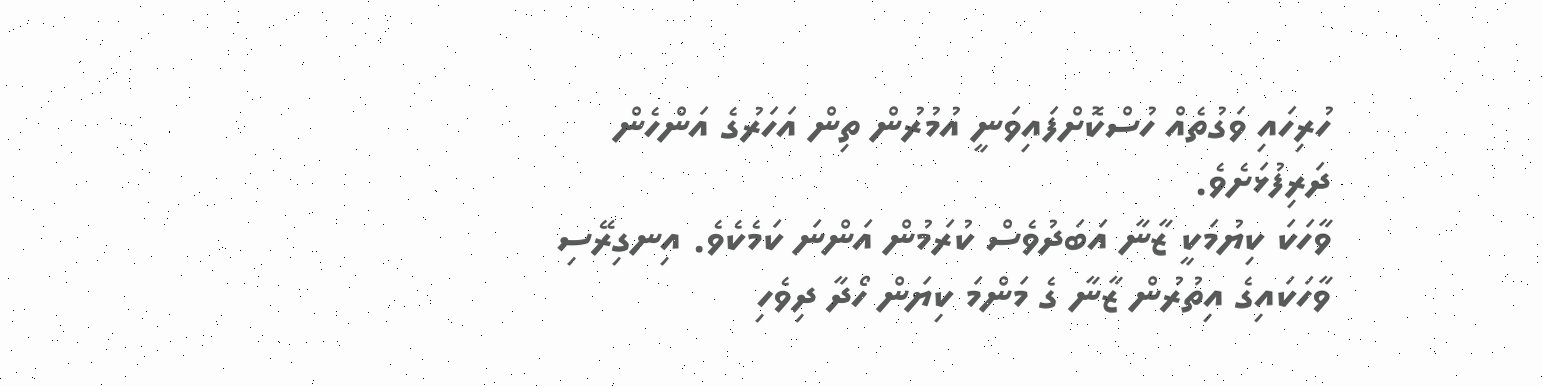ހުރިހައި ވަގުތެއް ހުސްކޮށްފައިވަނީ އުމުރުން ތިން އަހަރުގެ އަންހެން ދަރިފުޅަށެވެ.
ވާހަކަ ކިޔުމަކީ ޒާނާ އަބަދުވެސް ކުރަމުން އަންނަ ކަމެކެވެ. އިނގިރޭސި ވާހަކައިގެ އިތުރުން ޒާނާ ގެ މަންމަ ކިޔަން ހޯދާ ދިވެހި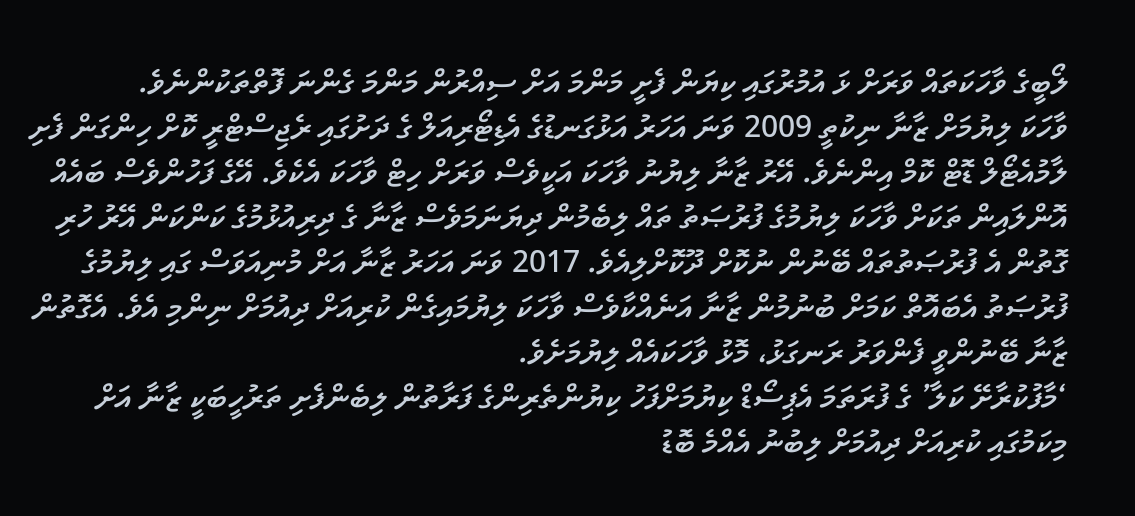ލޯބީގެ ވާހަކަތައް ވަރަށް ޅަ އުމުރުގައި ކިޔަން ފެށީ މަންމަ އަށް ސިއްރުން މަންމަ ގެންނަ ފޮތްތަކުންނެވެ.
ވާހަކަ ލިޔުމަށް ޒާނާ ނިކުތީ 2009 ވަނަ އަހަރު އަޅުގަނޑުގެ އެޑިޓޯރިއަލް ގެ ދަށުގައި ރެޖިސްޓްރީ ކޮށް ހިންގަން ފެށި ލާމުއެޓޯލް ޑޮޓް ކޮމް އިންނެވެ. އޭރު ޒާނާ ލިޔުނު ވާހަކަ އަކީވެސް ވަރަށް ހިޓް ވާހަކަ އެކެވެ. އޭގެ ފަހުންވެސް ބައެއް އޮންލައިން ތަކަށް ވާހަކަ ލިޔުމުގެ ފުރުޞަތު ތައް ލިބެމުން ދިޔަނަމަވެސް ޒާނާ ގެ ދިރިއުޅުމުގެ ކަންކަން އޭރު ހުރި ގޮތުން އެ ފުރުޞަތުތައް ބޭނުން ނުކޮށް ދޫކޮށްލިއެވެ. 2017 ވަނަ އަހަރު ޒާނާ އަށް މުނިއަވަސް ގައި ލިޔުމުގެ ފުރުޞަތު އެބައޮތް ކަމަށް ބުނުމުން ޒާނާ އަނެއްކާވެސް ވާހަކަ ލިޔުމައިގެން ކުރިއަށް ދިއުމަށް ނިންމި އެވެ. އެގޮތުން ޒާނާ ބޭނުންވީ ފެންވަރު ރަނގަޅު، މޮޅު ވާހަކައެއް ލިޔުމަށެވެ.
‘މާފުކުރާށޭ ކަލާ’ ގެ ފުރަތަމަ އެޕިސޯޑް ކިޔުމަށްފަހު ކިޔުންތެރިންގެ ފަރާތުން ލިބެންފެށި ތަރުހީބަކީ ޒާނާ އަށް މިކަމުގައި ކުރިއަށް ދިއުމަށް ލިބުނު އެއްމެ ބޮޑު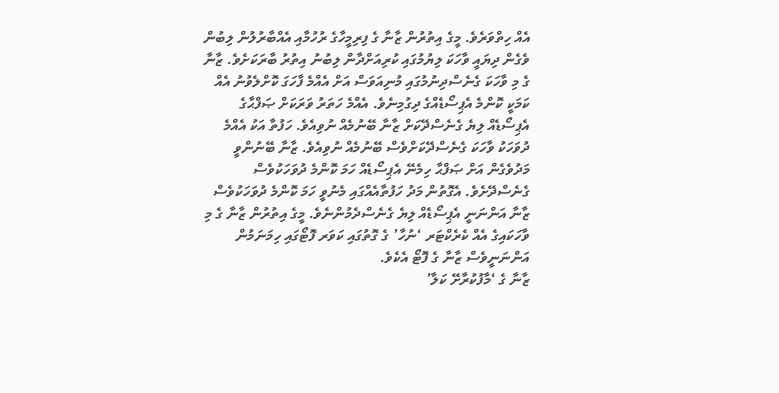އެއް ހިތްވަރެވެ. މީގެ އިތުރުން ޒާނާ ގެ ފިރިމީހާގެ ރުހުމާއި އެއްބާރުލުން ލިބުން ވެގެން ދިޔައީ ވާހަކަ ލިޔުމުގައި ކުރިއަށްދާން ލިބުނު އިތުރު ބާރަކަށެވެ. ޒާނާ ގެ މި ވާހަކަ ގެނެސްދިނުމުގައި މުނިއަވަސް އަށް އެއްމެ ފާހަގަ ކޮށްލެވުނު އެއް ކަމަކީ ކޮންމެ އެޕިސޯޑެއްގެ ދިގުމިނެވެ. އެއްމެ ހަތަރު ވަރަކަށް ޞަފްޙާގެ އެޕިސޯޑެއް ލިޔެ ގެނެސްދޭކަށް ޒާނާ ބޭނުމެއް ނުވިއެވެ. ހަފުތާ އަކު އެއްމެ ދުވަހަކު ވާހަކަ ގެނެސްދޭކަށްވެސް ބޭނުމެއް ނުވިއެވެ. ޒާނާ ބޭނުންވީ މަދުވެގެން އަށް ޞަފްޙާ ހިމެނޭ އެޕިސޯޑެއް ހަމަ ކޮންމެ ދުވަހަކުވެސް ގެނެސްދޭށެވެ. އެގޮތުން މަދު ހަފުތާއެއްގައި މެނުވީ ހަމަ ކޮންމެ ދުވަހަކުވެސް ޒާނާ އަންނަނީ އެޕިސޯޑެއް ލިޔެ ގެނެސްދެމުންނެވެ. މީގެ އިތުރުން ޒާނާ ގެ މި ވާހަކައިގެ އެއް ކެރެކްޓަރ ‘ނުހާ’ ގެ ގޮތުގައި ކަވަރ ފޮޓޯގައި ހިމަނަމުން އަންނަނީވެސް ޒާނާ ގެ ފޮޓޯ އެކެވެ.
ޒާނާ ގެ ‘މާފުކުރާށޭ ކަލާ’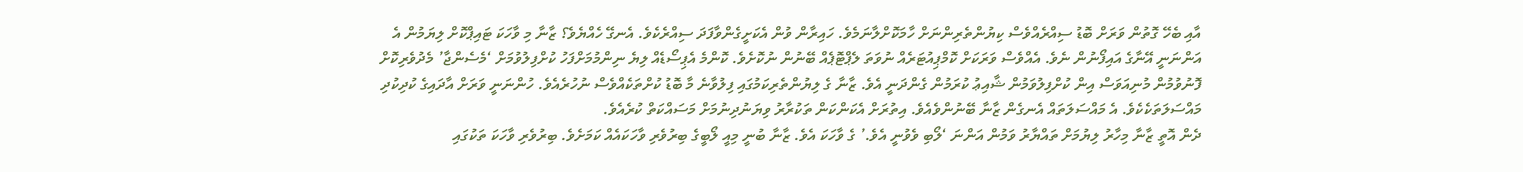އާއި ބެހޭ ގޮތުން ވަރަށް ބޮޑު ސިއްރެއްވެސް ކިޔުންތެރިންނަށް ހާމަކޮށްލާނަމެވެ. ހައިރާން ވުން އެކަށީގެންވާފަދަ ސިއްރެކެވެ. އެނގޭ ހެއްޔެވެ؟ ޒާނާ މި ވާހަކަ ޓައިޕްކޮށް ލިޔަމުން އެ އަންނަނީ އޭނާގެ އައިފޯނުން ނެވެ. އެއްވެސް ވަރަކަށް ކޮމްޕިއުޓަރެއް ނުވަތަ ލެޕްޓޮޕެއް ބޭނުން ނުކޮށެވެ. ކޮންމެ އެޕިސޯޑެއް ލިޔެ ނިންމުމަށްފަހު ކުށްފިލުވުމަށް ‘މެސެންޖާ’ މެދުވެރިކޮށް ފޮނުވުމުން މުނިއަވަސް އިން ކުށްފިލުވަމުން ޝާއިޢު ކުރަމުން ގެންދަނީ އެވެ. ޒާނާ ގެ ލިޔުންތެރިކަމުގައި ފިލުވާނެ މާ ބޮޑު ކުށްތަކެއްވެސް ނުހުރެއެވެ. ހުންނަނީ ވަރަށް އާދައިގެ ކުދިކުދި މައްސަލަތަކެކެވެ. އެ މައްސަލަތައް އެނގެން ޒާނާ ބޭނުންވެއެވެ. އިތުރަށް އެކަންކަން ތަކުރާރު ވިޔަނުދިނުމަށް މަސައްކަތް ކުރެއެވެ.
ދެން އޮތީ ޒާނާ މިހާރު ލިޔުމަށް ތައްޔާރު ވަމުން އަންނަ ‘ލޯބި ވެވުނީ އެވެ.’ ގެ ވާހަކަ އެވެ. ޒާނާ ބުނީ މިއީ ލޯބީގެ ބިރުވެރި ވާހަކައެއް ކަމަށެވެ. ބިރުވެރި ވާހަކަ ތަކުގައި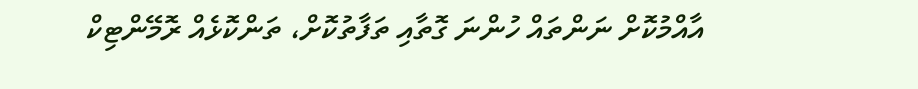އާއްމުކޮށް ނަންތައް ހުންނަ ގޮތާއި ތަފާތުކޮށް، ތަންކޮޅެއް ރޮމޭންޓިކް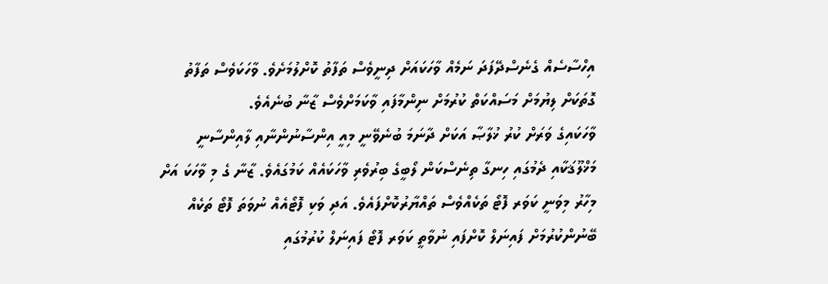އިހްސާސެއް ގެނެސްދޭފަދަ ނަމެއް ވާހަކައަށް ދިނީވެސް ތަފާތު ކޮށްލުމަށެވެ. ވާހަކަވެސް ތަފާތު ގޮތަކަށް ލިޔުމަށް މަސައްކަތް ކުރުމަށް ނިންމާފައި ވާކަމަށްވެސް ޒާނާ ބުނެއެވެ.
ވާހަކައިގެ ވަރަށް ކުރު ޚުލާޞާ އަކަށް ދާނަމަ ބުނެވޭނީ މިއީ އިންސާނުންނާއި ލާއިންސާނީ މަޚްލޫޤަކާއި ދެމުގައި ހިނގާ ތިނެސްކަން ލޯބީގެ ބިރުވެރި ވާހަކައެއް ކަމުގައެވެ. ޒާނާ ގެ މި ވާހަކަ އަށް މިހާރު މިވަނީ ކަވަރ ފޮޓޯ ތަކެއްވެސް ތައްޔާރުކޮށްފައެވެ. އަދި ވަކި ފޮޓޯއެއް ނުވަތަ ފޮޓޯ ތަކެއް ބޭނުންކުރުމަށް ފައިނަލް ކޮށްފައި ނުވާތީ ކަވަރ ފޮޓޯ ފައިނަލް ކުރުމުގައި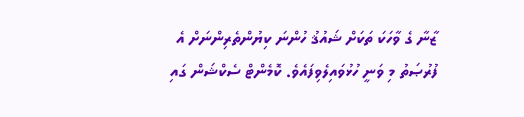ޒާނާ ގެ ވާހަކަ ތަކަށް ޝައުޤު ހުންނަ ކިޔުންތެރިންނަށް އެ ފުރުޞަތު މި ވަނީ ހުޅުވައިލެވިފައެވެ. ކޮމެންޓް ސެކްޝަން ގައި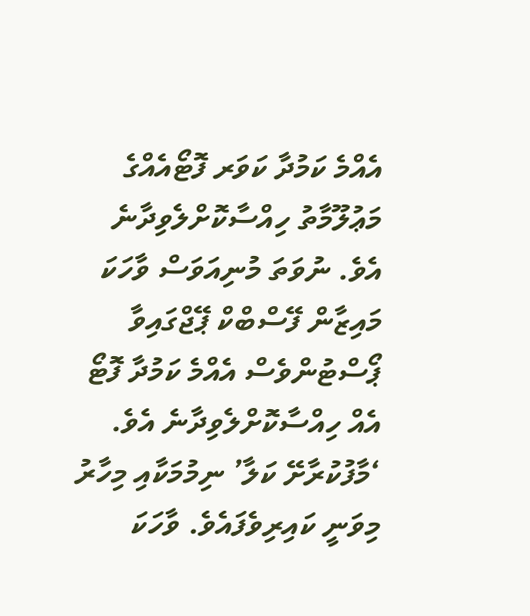އެއްމެ ކަމުދާ ކަވަރ ފޮޓޯއެއްގެ މަޢުލޫމާތު ހިއްސާކޮށްލެވިދާނެ އެވެ. ނުވަތަ މުނިއަވަސް ވާހަކަ މައިޒާން ފޭސްބްކް ޕޭޖްގައިވާ ޕޯސްޓުންވެސް އެއްމެ ކަމުދާ ފޮޓޯ އެއް ހިއްސާކޮށްލެވިދާނެ އެވެ.
‘މާފުކުރާށޭ ކަލާ’ ނިމުމަކާއި މިހާރު މިވަނީ ކައިރިވެފައެވެ. ވާހަކަ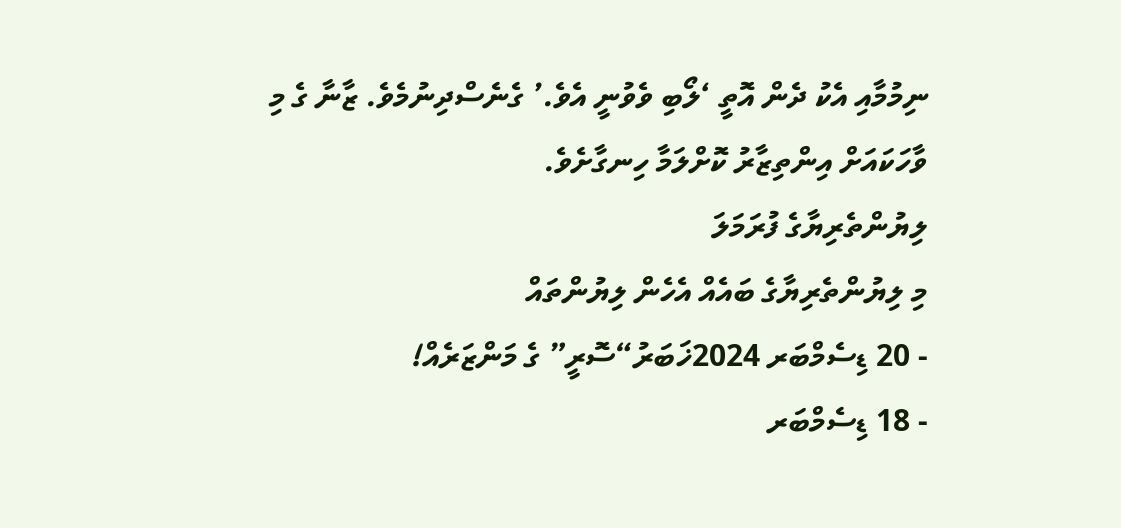ނިމުމާއި އެކު ދެން އޮތީ ‘ލޯބި ވެވުނީ އެވެ.’ ގެނެސްދިނުމެވެ. ޒާނާ ގެ މި ވާހަކައަށް އިންތިޒާރު ކޮށްލަމާ ހިނގާށެވެ.
ލިޔުންތެރިޔާގެ ފުރަމަލަ
މި ލިޔުންތެރިޔާގެ ބައެއް އެހެން ލިޔުންތައް
- 20 ޑިސެމްބަރ 2024ޚަބަރު“ސޮރީ” ގެ މަންޒަރެއް!
- 18 ޑިސެމްބަރ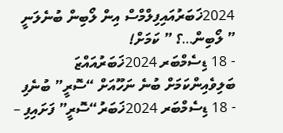2024ޚަބަރުއައިފިލްމްސް އިން ލޯބިން ބުނެލަނީ ” ލޯބިން…؟ ” ކަމަށް!
- 18 ޑިސެމްބަރ 2024ޚަބަރުއައްޒަ ބަލިވެއިންކަމަށް ބުނެ ނަހޫއަށް “ސޮރީ” ބުނެފި
- 18 ޑިސެމްބަރ 2024ޚަބަރު“ސޮރީ” ފަށައިފި –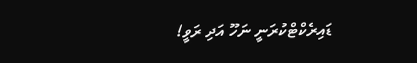ޑައިރެކްޓްކުރަނީ ނަހޫ އަދި ރަވީ!